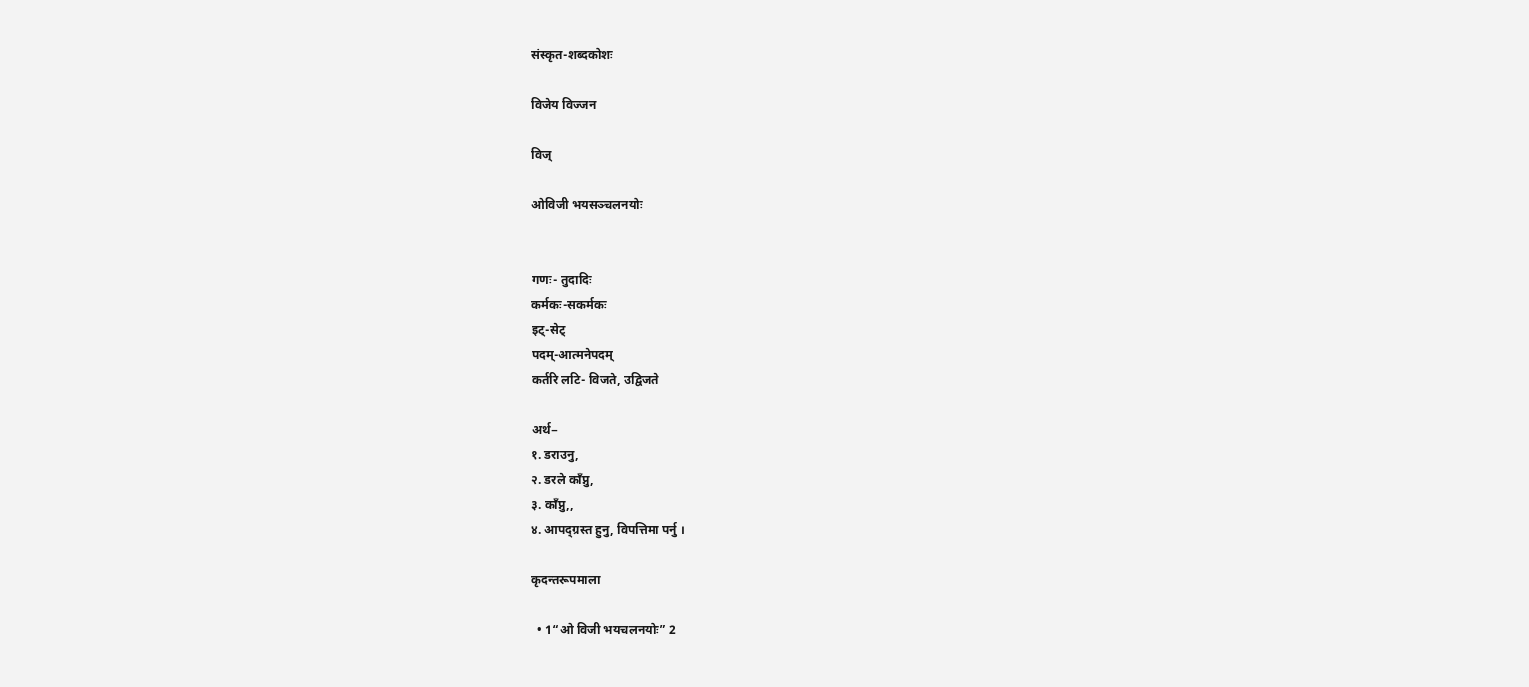संस्कृत-शब्दकोशः

विजेय विज्जन

विज्

ओविजी भयसञ्चलनयोः


गणः- तुदादिः
कर्मकः-सकर्मकः
इट्-सेट्
पदम्-आत्मनेपदम्
कर्तरि लटि- विजते, उद्विजते

अर्थ−
१. डराउनु,
२. डरले काँप्नु,
३. काँप्नु,,
४. आपद्ग्रस्त हुनु, विपत्तिमा पर्नु ।

कृदन्तरूपमाला

  • 1“ओ विजी भयचलनयोः” 2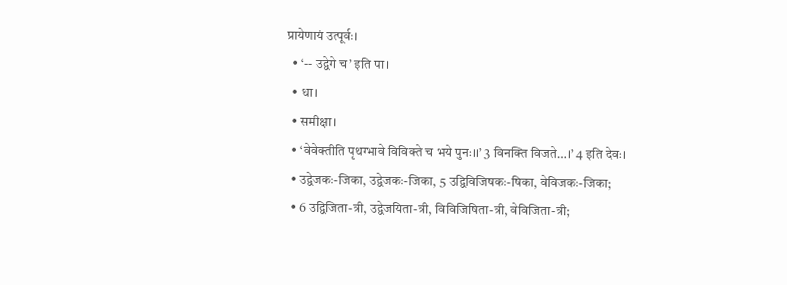प्रायेणायं उत्पूर्वः।
  • ‘-- उद्वेगे च’ इति पा।
  • धा।
  • समीक्षा।
  • ‘वेवेक्तीति पृथग्भावे विविक्ते च भये पुनः।।’ 3 विनक्ति विजते…।’ 4 इति देवः।
  • उद्वेजकः-जिका, उद्वेजकः-जिका, 5 उद्विविजिषकः-षिका, वेविजकः-जिका;
  • 6 उद्विजिता-त्री, उद्वेजयिता-त्री, विविजिषिता-त्री, वेविजिता-त्री;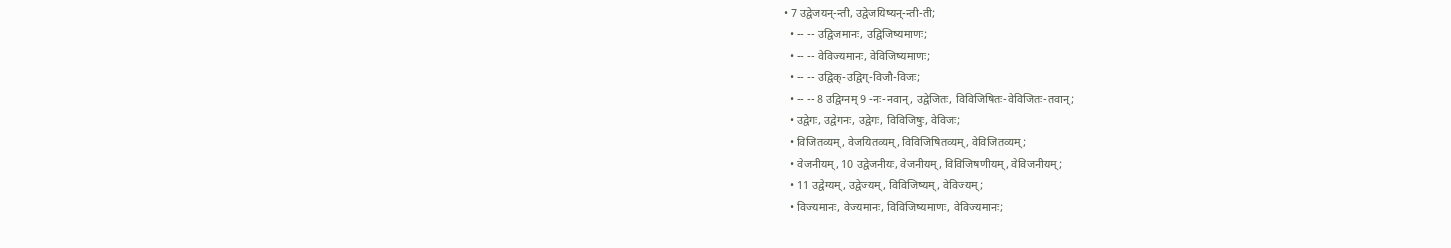• 7 उद्वेजयन्-न्ती, उद्वेजयिष्यन्-न्ती-ती;
  • -- -- उद्विजमानः, उद्विजिष्यमाणः;
  • -- -- वेविज्यमानः, वेविजिष्यमाणः;
  • -- -- उद्विक्-उद्विग्-विजौ-विजः;
  • -- -- 8 उद्विग्नम् 9 -नः-नवान्, उद्वेजितः, विविजिषितः-वेविजितः-तवान्;
  • उद्वेगः, उद्वेगनः, उद्वेगः, विविजिषुः, वेविजः;
  • विजितव्यम्, वेजयितव्यम्, विविजिषितव्यम्, वेविजितव्यम्;
  • वेजनीयम्, 10 उद्वेजनीयः, वेजनीयम्, विविजिषणीयम्, वेविजनीयम्;
  • 11 उद्वेग्यम्, उद्वेज्यम्, विविजिष्यम्, वेविज्यम्;
  • विज्यमानः, वेज्यमानः, विविजिष्यमाणः, वेविज्यमानः;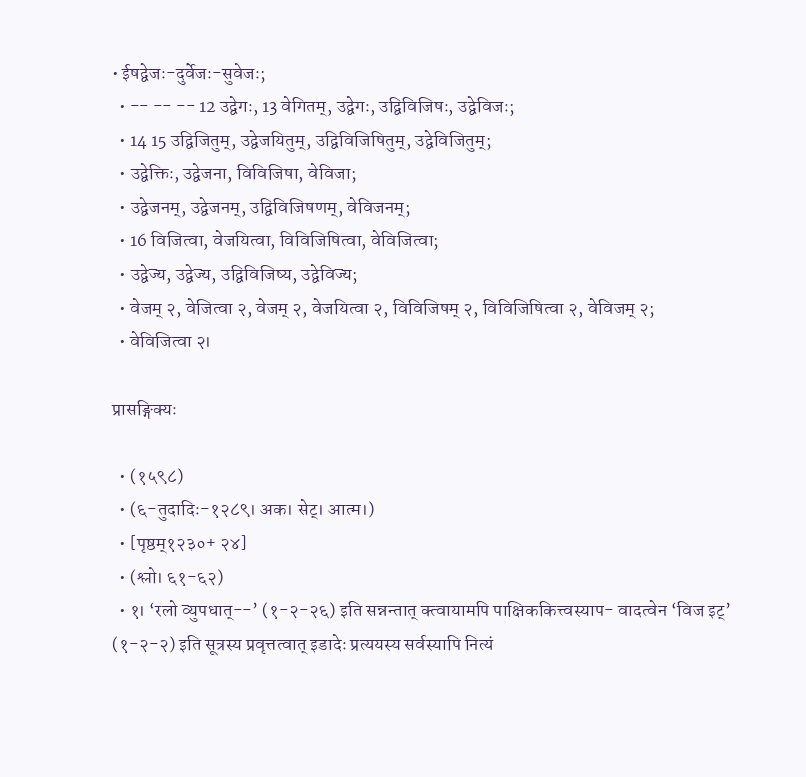• ईषद्वेजः-दुर्वेजः-सुवेजः;
  • -- -- -- 12 उद्वेगः, 13 वेगितम्, उद्वेगः, उद्विविजिषः, उद्वेविजः;
  • 14 15 उद्विजितुम्, उद्वेजयितुम्, उद्विविजिषितुम्, उद्वेविजितुम्;
  • उद्वेक्तिः, उद्वेजना, विविजिषा, वेविजा;
  • उद्वेजनम्, उद्वेजनम्, उद्विविजिषणम्, वेविजनम्;
  • 16 विजित्वा, वेजयित्वा, विविजिषित्वा, वेविजित्वा;
  • उद्वेज्य, उद्वेज्य, उद्विविजिष्य, उद्वेविज्य;
  • वेजम् २, वेजित्वा २, वेजम् २, वेजयित्वा २, विविजिषम् २, विविजिषित्वा २, वेविजम् २;
  • वेविजित्वा २।

प्रासङ्गिक्यः

  • (१५९८)
  • (६-तुदादिः-१२८९। अक। सेट्। आत्म।)
  • [पृष्ठम्१२३०+ २४]
  • (श्लो। ६१-६२)
  • १। ‘रलो व्युपधात्--’ (१-२-२६) इति सन्नन्तात् क्त्वायामपि पाक्षिककित्त्वस्याप- वादत्वेन ‘विज इट्’ (१-२-२) इति सूत्रस्य प्रवृत्तत्वात् इडादेः प्रत्ययस्य सर्वस्यापि नित्यं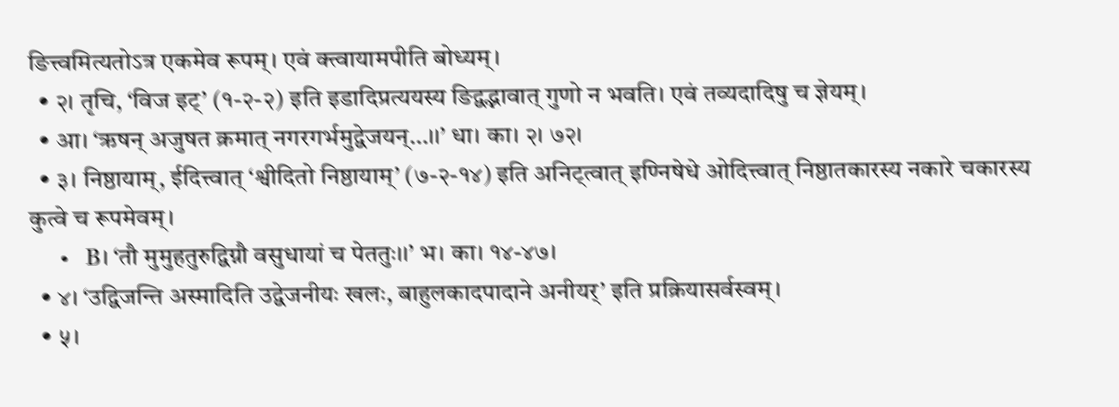ङित्त्वमित्यतोऽत्र एकमेव रूपम्। एवं क्त्वायामपीति बोध्यम्।
  • २। तृचि, ‘विज इट्’ (१-२-२) इति इडादिप्रत्ययस्य ङिद्वद्भावात् गुणो न भवति। एवं तव्यदादिषु च ज्ञेयम्।
  • आ। ‘ऋषन् अजुषत क्रमात् नगरगर्भमुद्वेजयन्…।।’ धा। का। २। ७२।
  • ३। निष्ठायाम्, ईदित्त्वात् ‘श्वीदितो निष्ठायाम्’ (७-२-१४) इति अनिट्त्वात् इण्निषेधे ओदित्त्वात् निष्ठातकारस्य नकारे चकारस्य कुत्वे च रूपमेवम्।
  • B। ‘तौ मुमुहतुरुद्विग्नौ वसुधायां च पेततुः।।’ भ। का। १४-४७।
  • ४। ‘उद्विजन्ति अस्मादिति उद्वेजनीयः खलः, बाहुलकादपादाने अनीयर्’ इति प्रक्रियासर्वस्वम्।
  • ५।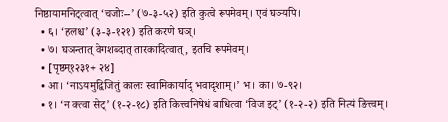निष्ठायामनिट्त्वात् ‘चजोः--’ (७-३-५२) इति कुत्वे रूपमेवम्। एवं घञ्यपि।
  • ६। ‘हलश्च’ (३-३-१२१) इति करणे घञ्।
  • ७। घञन्तात् वेगशब्दात् तारकादित्वात्, इतचि रूपमेवम्।
  • [पृष्ठम्१२३१+ २४]
  • आ। ‘नाऽयमुद्विजितुं कालः स्वामिकार्याद् भवादृशाम्।’ भ। का। ७-९२।
  • १। ‘न क्त्वा सेट्’ (१-२-१८) इति कित्त्वनिषेधं बाधित्वा ‘विज इट्’ (१-२-२) इति नित्यं ङित्त्वम्।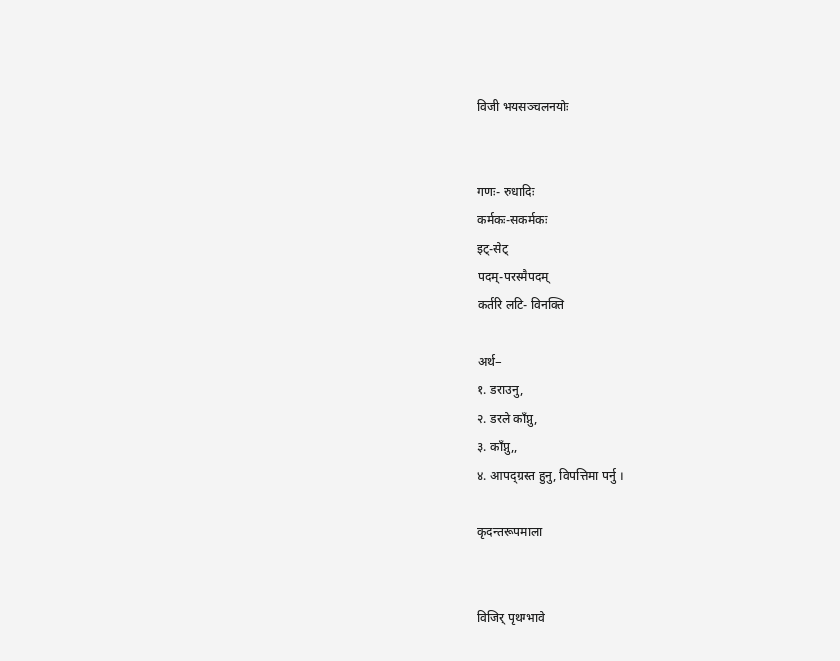विजी भयसञ्चलनयोः


गणः- रुधादिः
कर्मकः-सकर्मकः
इट्-सेट्
पदम्-परस्मैपदम्
कर्तरि लटि- विनक्ति

अर्थ−
१. डराउनु,
२. डरले काँप्नु,
३. काँप्नु,,
४. आपद्ग्रस्त हुनु, विपत्तिमा पर्नु ।

कृदन्तरूपमाला


विजिर् पृथग्भावे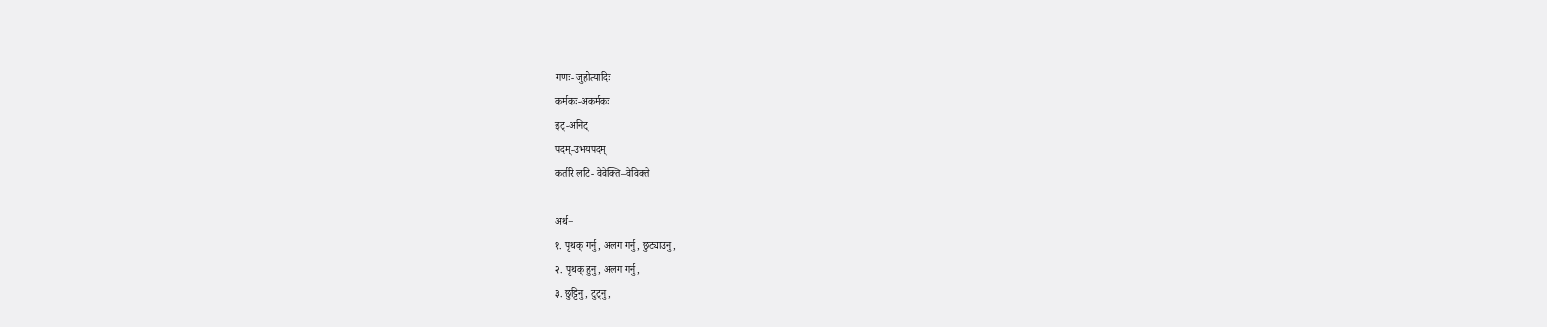गणः- जुहोत्यादिः
कर्मकः-अकर्मकः
इट्-अनिट्
पदम्-उभयपदम्
कर्तरि लटि- वेवेक्ति–वेविक्ते

अर्थ−
१. पृथक् गर्नु, अलग गर्नु, छुट्याउनु,
२. पृथक् हुनु, अलग गर्नु,
३. छुट्टिनु, टुट्नु,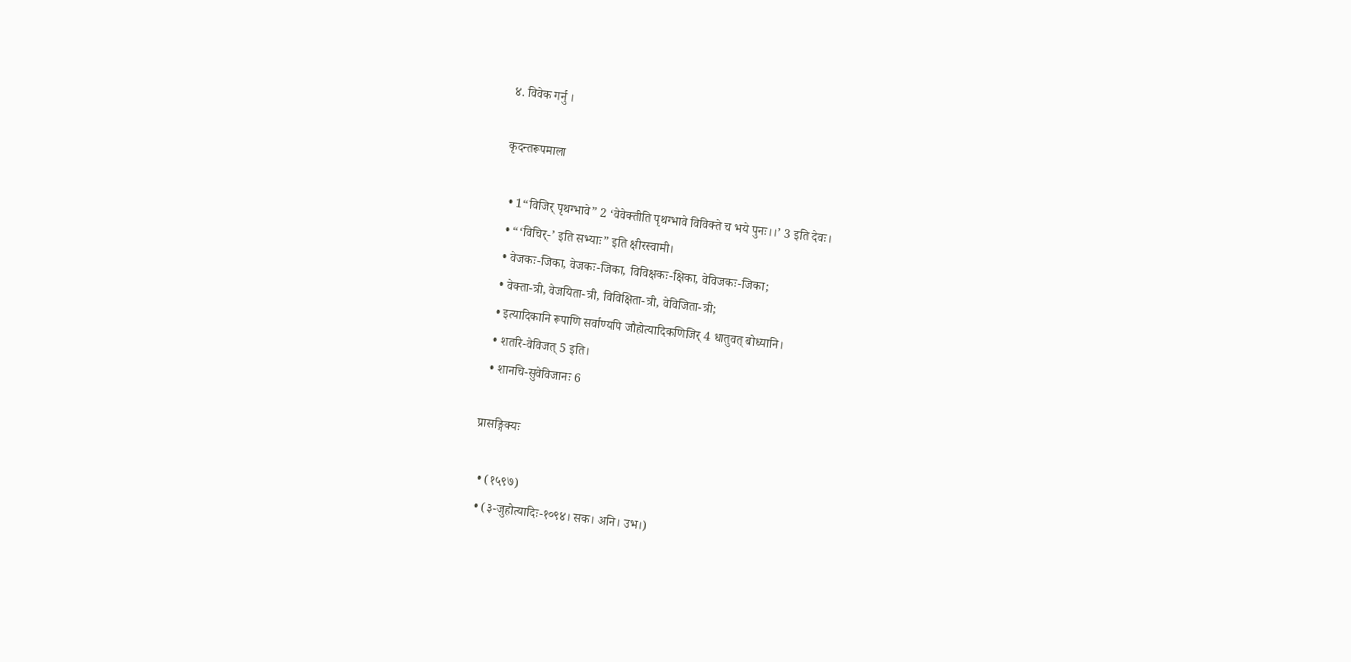४. विवेक गर्नु ।

कृदन्तरूपमाला

  • 1“विजिर् पृथग्भावे” 2 ‘वेवेक्तीति पृथग्भावे विविक्ते च भये पुनः।।’ 3 इति देवः।
  • “‘विचिर्-’ इति सभ्याः” इति क्षीरस्वामी।
  • वेजकः-जिका, वेजकः-जिका, विविक्षकः-क्षिका, वेविजकः-जिका;
  • वेक्ता-त्री, वेजयिता-त्री, विविक्षिता-त्री, वेविजिता-त्री;
  • इत्यादिकानि रूपाणि सर्वाण्यपि जौहोत्यादिकणिजिर् 4 धातुवत् बोध्यानि।
  • शतरि-वेविजत् 5 इति।
  • शानचि-सुवेविजानः 6

प्रासङ्गिक्यः

  • (१५९७)
  • (३-जुहोत्यादिः-१०९४। सक। अनि। उभ।)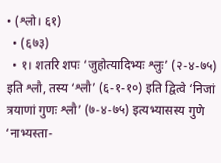• (श्लो। ६१)
  • (६७३)
  • १। शतरि शपः ‘जुहोत्यादिभ्यः श्लुः’ (२-४-७५) इति श्लौ, तस्य ‘श्लौ’ (६-१-१०) इति द्वित्वे ‘निजां त्रयाणां गुणः श्लौ’ (७-४-७५) इत्यभ्यासस्य गुणे ‘नाभ्यस्ता-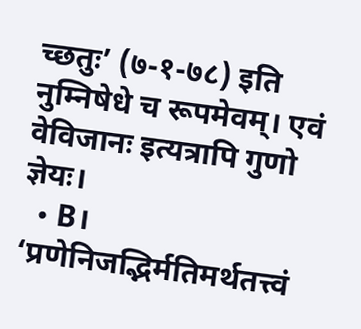च्छतुः’ (७-१-७८) इति नुम्निषेधे च रूपमेवम्। एवं वेविजानः इत्यत्रापि गुणो ज्ञेयः।
  • B। ‘प्रणेनिजद्भिर्मतिमर्थतत्त्वं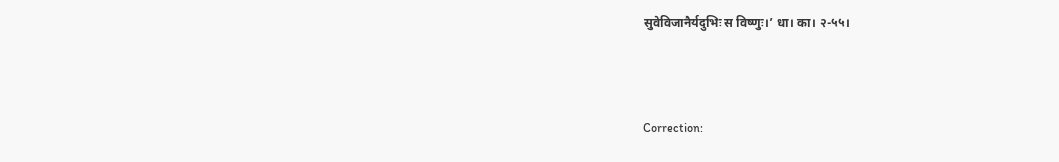सुवेविजानैर्यदुभिः स विष्णुः।’ धा। का। २-५५।



Correction: